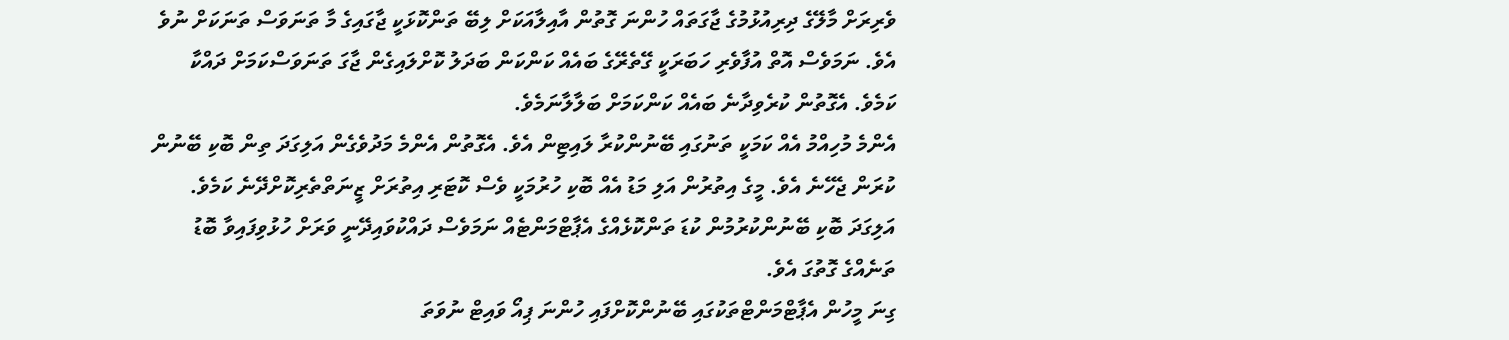ވެރިރަށް މާލޭގެ ދިރިއުޅުމުގެ ޖާގަތައް ހުންނަ ގޮތުން އާއިލާއަކަށް ލިބޭ ތަންކޮޅަކީ ޖާގައިގެ މާ ތަނަވަސް ތަނަކަށް ނުވެ އެވެ. ނަމަވެސް އޮތް އުފާވެރި ހަބަރަކީ ގޭތެރޭގެ ބައެއް ކަންކަން ބަދަލު ކޮށްލައިގެން ޖާގަ ތަނަވަސްކަމަށް ދައްކާ ކަމެވެ. އެގޮތުން ކުރެވިދާނެ ބައެއް ކަންކަމަށް ބަލާލާނަމެވެ.
އެންމެ މުހިއްމު އެއް ކަމަކީ ތަނުގައި ބޭނުންކުރާ ލައިޓިން އެވެ. އެގޮތުން އެންމެ މަދުވެގެން އަލިގަދަ ތިން ބޮކި ބޭނުން ކުރަން ޖެހޭނެ އެވެ. މީގެ އިތުރުން އަލި މަޑު އެއް ބޮކި ހުރުމަކީ ވެސް ކޮޓަރި އިތުރަށް ޒީނަތްތެރިކޮށްދޭނެ ކަމެވެ. އަލިގަދަ ބޮކި ބޭނުންކުރުމުން ކުޑަ ތަންކޮޅެއްގެ އެޕާޓްމަންޓެއް ނަމަވެސް ދައްކުވައިދޭނީ ވަރަށް ހުޅުވިފައިވާ ބޮޑު ތަނެއްގެ ގޮތުގަ އެވެ.
ގިނަ މީހުން އެޕާޓްމަންޓްތަކުގައި ބޭނުންކޮށްފައި ހުންނަ ޕިއޯ ވައިޓް ނުވަތަ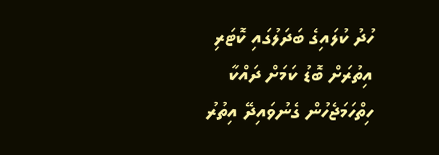ހުދު ކުލައިގެ ބަދަލުގައި ކޮޓަރި އިތުރަށް ބޮޑު ކަމަށް ދައްކާ ހިތްހަމަޖެހުން ގެނުވައިދޭ އިތުރު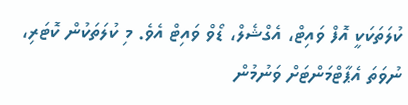ކުލަތަކަކީ އޮފް ވައިޓް، އެގްޝެލް، ޑޯވް ވައިޓް އެވެ. މި ކުލަތަކުން ކޮޓަރި، ނުވަތަ އެޕާޓްމަންޓަށް ވަނުމުން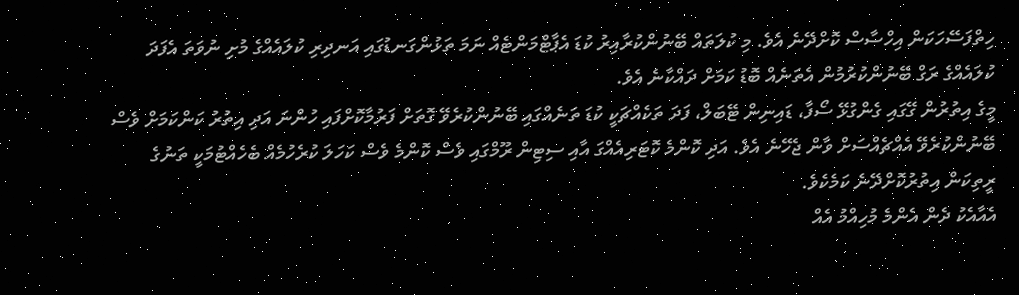ހިތްފަސޭހަކަން އިހްސާސް ކޮށްދޭނެ އެވެ. މި ކުލަތައް ބޭނުންކުރާއިރު ކުޑަ އެޕާޓްމަންޓެއް ނަމަ ތަޅުންގަނޑުގައި އަނދިރި ކުލައެއްގެ މުށި ނުވަތަ އެފަދަ ކުލައެއްގެ ރަގް ބޭނުންކުރުމުން އެތަނެއް ބޮޑު ކަމަށް ދައްކާނެ އެވެ.
މީގެ އިތުރުން ގޭގައި ގެންގުޅޭ ސޯފާ، ޑައިނިން ޓޭބަލް، ފަދަ ތަކެއްޗަކީ ކުޑަ ތަނެއްގައި ބޭނުންކުރެވޭ ގޮތަށް ފަރުމާކޮށްފައި ހުންނަ އަދި އިތުރު ކަންކަމަށް ވެސް ބޭނުންކުރެވޭ އެއްޗެއްސަށް ވާން ޖެހޭނެ އެވެ. އަދި ކޮންމެ ކޮޓަރިއެއްގަ އާއި ސިޓިން ރޫމްގައި ވެސް ކޮންމެ ވެސް ކަހަލަ ކުރެހުމެއް ބެހެއްޓުމަކީ ތަނުގެ ރީތިކަން އިތުރުކޮށްދޭނެ ކަމެކެވެ.
އެއާއެކު ދެން އެންމެ މުހިއްމު އެއް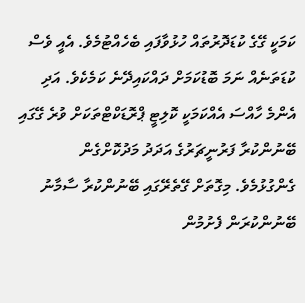ކަމަކީ ގޭގެ ކުޑަދޮރުތައް ހުޅުވާފައި ބެހެއްޓުމެވެ. އެއީ ވެސް ކުޑަތަނެއް ނަމަ ބޮޑުކަމަށް ދައްކައިދޭނެ ކަމެކެވެ. އަދި އެންމެ ހާއްސަ އެއްކަމަކީ ކޮލިޓީ ޕްރޮޑަކްޓްތަކަށް ވުރެ ގޭގައި ބޭނުންކުރާ ފަރުނީޗަރުގެ އަދަދު މަދުކޮށްގެން ގެންގުޅުމެވެ. މިގޮތަށް ގޭތެރޭގައި ބޭނުންކުރާ ސާމާނު ބޭނުންކުރަން ފެށުމުން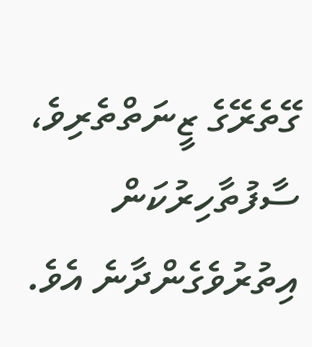ގޭތެރޭގެ ޒީނަތްތެރިވެ، ސާފުތާހިރުކަން އިތުރުވެގެންދާނެ އެވެ.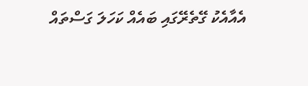އެއާއެކު ގޭތެރޭގައި ބައެއް ކަހަލަ ގަސްތައް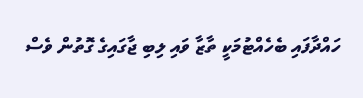ހައްދާފައި ބެހެއްޓުމަކީ ތާޒާ ވައި ލިބި ޖާގައިގެ ގޮތުން ވެސް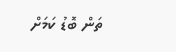ތަން ބޮޑު ކަމަށް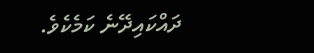ދައްކައިދޭނެ ކަމެކެވެ.